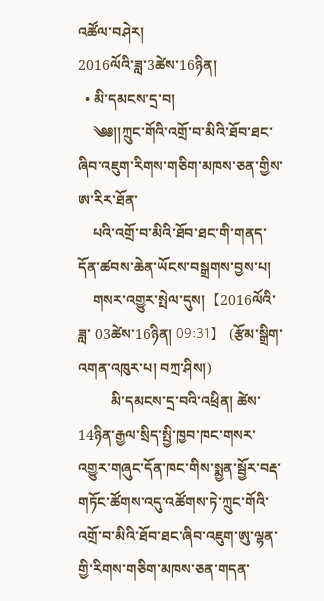འཚོལ་བཤེར།
2016ལོའི་ཟླ་3ཚེས་16ཉིན།
  • མི་དམངས་དྲ་བ།
    ༄༅།།ཀྲུང་གོའི་འགྲོ་བ་མིའི་ཐོབ་ཐང་ཞིབ་འཇུག་རིགས་གཅིག་མཁས་ཅན་གྱིས་ཨ་རིར་ཐོན་
    པའི་འགྲོ་བ་མིའི་ཐོབ་ཐང་གི་གནད་དོན་ཚབས་ཆེན་ཡོངས་བསྒྲགས་བྱས་པ།
    གསར་འགྱུར་སྤེལ་དུས།  【2016ལོའི་ཟླ་ 03ཚེས་16ཉིན། 09:31】   (རྩོམ་སྒྲིག་འགན་འཁུར་པ། བཀྲ་ཤིས།)
         མི་དམངས་དྲ་བའི་འཕྲིན། ཚེས་14ཉིན་རྒྱལ་སྲིད་སྤྱི་ཁྱབ་ཁང་གསར་འགྱུར་གཞུང་དོན་ཁང་གིས་སྨྱན་སྦྱོར་བརྡ་གཏོང་ཚོགས་འདུ་འཚོགས་ཏེ་ཀྲུང་གོའི་འགྲོ་བ་མིའི་ཐོབ་ཐང་ཞིབ་འཇུག་ཨུ་ལྷན་གྱི་རིགས་གཅིག་མཁས་ཅན་གདན་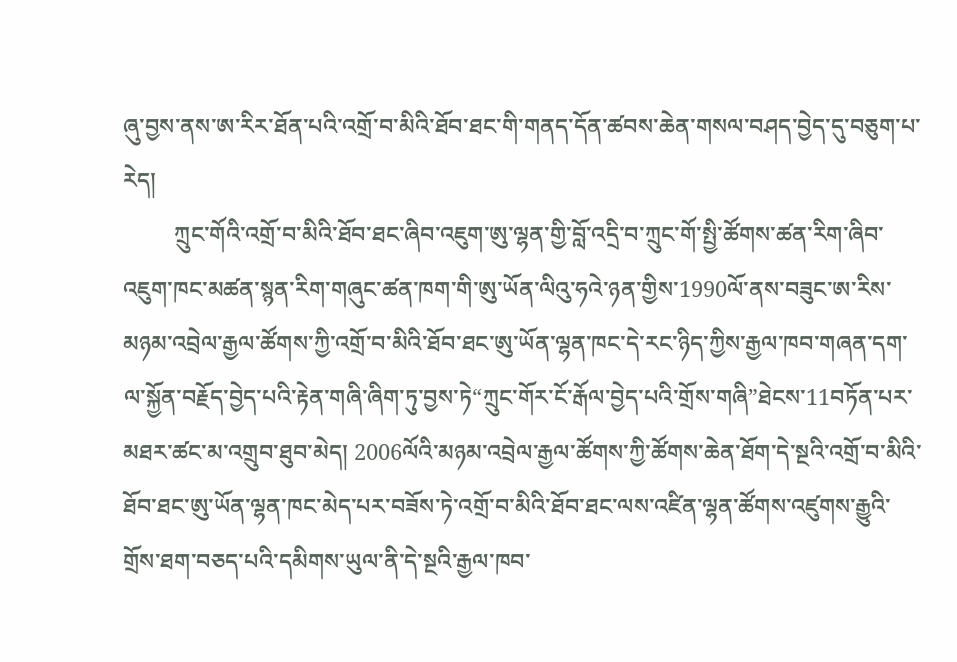ཞུ་བྱས་ནས་ཨ་རིར་ཐོན་པའི་འགྲོ་བ་མིའི་ཐོབ་ཐང་གི་གནད་དོན་ཚབས་ཆེན་གསལ་བཤད་བྱེད་དུ་བཅུག་པ་རེད།
         ཀྲུང་གོའི་འགྲོ་བ་མིའི་ཐོབ་ཐང་ཞིབ་འཇུག་ཨུ་ལྷན་གྱི་བློ་འདྲི་བ་ཀྲུང་གོ་སྤྱི་ཚོགས་ཚན་རིག་ཞིབ་འཇུག་ཁང་མཚན་སྙན་རིག་གཞུང་ཚན་ཁག་གི་ཨུ་ཡོན་ལིའུ་ཧའེ་ཉན་གྱིས་1990ལོ་ནས་བཟུང་ཨ་རིས་མཉམ་འབྲེལ་རྒྱལ་ཚོགས་ཀྱི་འགྲོ་བ་མིའི་ཐོབ་ཐང་ཨུ་ཡོན་ལྷན་ཁང་དེ་རང་ཉིད་ཀྱིས་རྒྱལ་ཁབ་གཞན་དག་ལ་སྐྱོན་བརྗོད་བྱེད་པའི་རྟེན་གཞི་ཞིག་ཏུ་བྱས་ཏེ“ཀྲུང་གོར་ངོ་རྒོལ་བྱེད་པའི་གྲོས་གཞི”ཐེངས་11བཏོན་པར་མཐར་ཚང་མ་འགྲུབ་ཐུབ་མེད། 2006ལོའི་མཉམ་འབྲེལ་རྒྱལ་ཚོགས་ཀྱི་ཚོགས་ཆེན་ཐོག་དེ་སྔའི་འགྲོ་བ་མིའི་ཐོབ་ཐང་ཨུ་ཡོན་ལྷན་ཁང་མེད་པར་བཟོས་ཏེ་འགྲོ་བ་མིའི་ཐོབ་ཐང་ལས་འཛིན་ལྷན་ཚོགས་འཛུགས་རྒྱུའི་གྲོས་ཐག་བཅད་པའི་དམིགས་ཡུལ་ནི་དེ་སྔའི་རྒྱལ་ཁབ་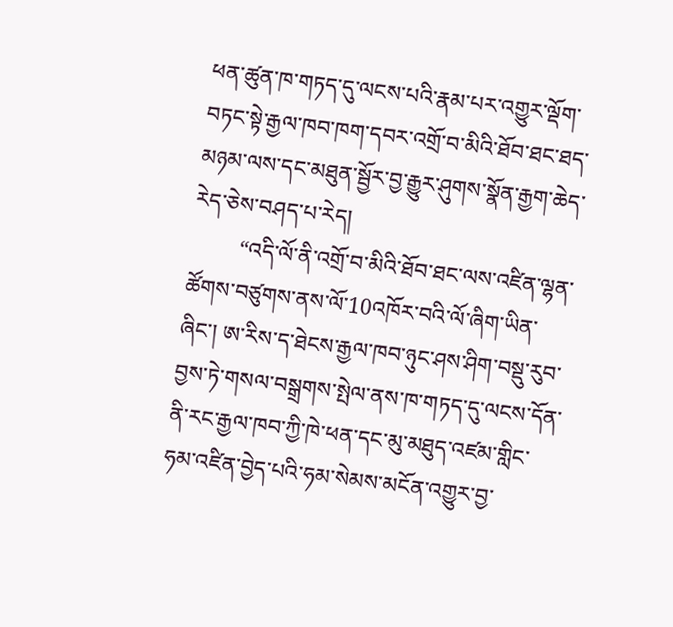ཕན་ཚུན་ཁ་གཏད་དུ་ལངས་པའི་རྣམ་པར་འགྱུར་ལྡོག་བཏང་སྟེ་རྒྱལ་ཁབ་ཁག་དབར་འགྲོ་བ་མིའི་ཐོབ་ཐང་ཐད་མཉམ་ལས་དང་མཐུན་སྦྱོར་བྱ་རྒྱུར་ཤུགས་སྣོན་རྒྱག་ཆེད་རེད་ཅེས་བཤད་པ་རེད།
         “འདི་ལོ་ནི་འགྲོ་བ་མིའི་ཐོབ་ཐང་ལས་འཛིན་ལྷན་ཚོགས་བཙུགས་ནས་ལོ་10འཁོར་བའི་ལོ་ཞིག་ཡིན་ཞིང་། ཨ་རིས་ད་ཐེངས་རྒྱལ་ཁབ་ཉུང་ཤས་ཤིག་བསྡུ་རུབ་བྱས་ཏེ་གསལ་བསྒྲགས་སྤེལ་ནས་ཁ་གཏད་དུ་ལངས་དོན་ནི་རང་རྒྱལ་ཁབ་ཀྱི་ཁེ་ཕན་དང་མུ་མཐུད་འཛམ་གླིང་ཧམ་འཛིན་བྱེད་པའི་ཧམ་སེམས་མངོན་འགྱུར་བྱ་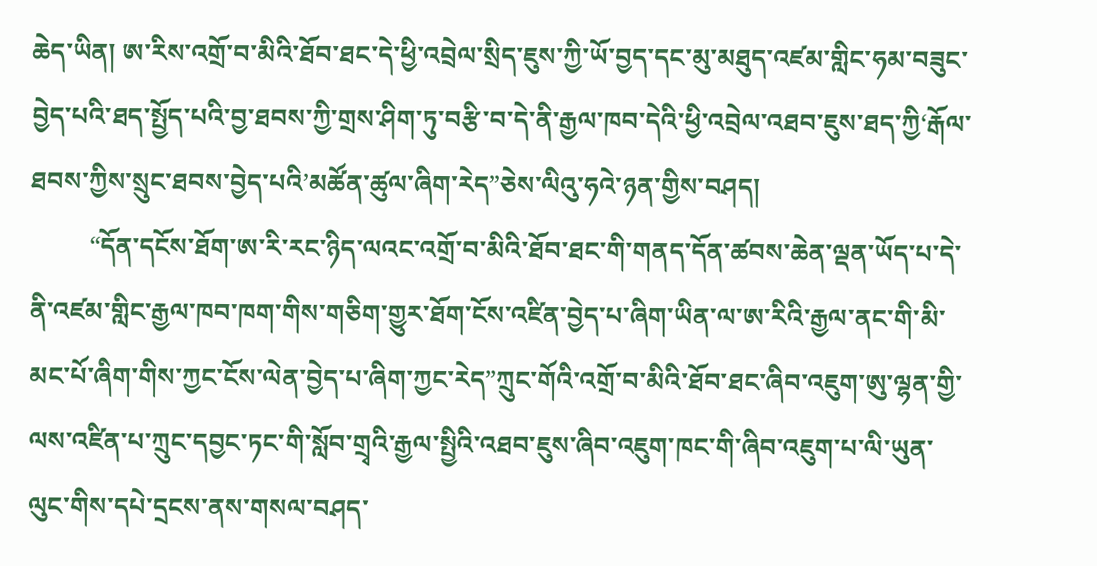ཆེད་ཡིན། ཨ་རིས་འགྲོ་བ་མིའི་ཐོབ་ཐང་དེ་ཕྱི་འབྲེལ་སྲིད་ཇུས་ཀྱི་ཡོ་བྱད་དང་མུ་མཐུད་འཛམ་གླིང་ཧམ་བཟུང་བྱེད་པའི་ཐད་སྤྱོད་པའི་བྱ་ཐབས་ཀྱི་གྲས་ཤིག་ཏུ་བརྩི་བ་དེ་ནི་རྒྱལ་ཁབ་དེའི་ཕྱི་འབྲེལ་འཐབ་ཇུས་ཐད་ཀྱི‘རྒོལ་ཐབས་ཀྱིས་སྲུང་ཐབས་བྱེད་པའི’མཚོན་ཚུལ་ཞིག་རེད”ཅེས་ལིའུ་ཧའེ་ཉན་གྱིས་བཤད།
         “དོན་དངོས་ཐོག་ཨ་རི་རང་ཉིད་ལའང་འགྲོ་བ་མིའི་ཐོབ་ཐང་གི་གནད་དོན་ཚབས་ཆེན་ལྡན་ཡོད་པ་དེ་ནི་འཛམ་གླིང་རྒྱལ་ཁབ་ཁག་གིས་གཅིག་གྱུར་ཐོག་ངོས་འཛིན་བྱེད་པ་ཞིག་ཡིན་ལ་ཨ་རིའི་རྒྱལ་ནང་གི་མི་མང་པོ་ཞིག་གིས་ཀྱང་ངོས་ལེན་བྱེད་པ་ཞིག་ཀྱང་རེད”ཀྲུང་གོའི་འགྲོ་བ་མིའི་ཐོབ་ཐང་ཞིབ་འཇུག་ཨུ་ལྷན་གྱི་ལས་འཛིན་པ་ཀྲུང་དབྱང་ཏང་གི་སློབ་གྲྭའི་རྒྱལ་སྤྱིའི་འཐབ་ཇུས་ཞིབ་འཇུག་ཁང་གི་ཞིབ་འཇུག་པ་ལི་ཡུན་ལུང་གིས་དཔེ་དྲངས་ནས་གསལ་བཤད་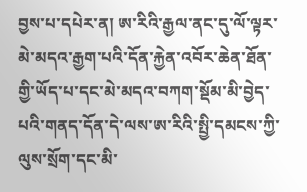བྱས་པ་དཔེར་ན། ཨ་རིའི་རྒྱལ་ནང་དུ་ལོ་ལྟར་མེ་མདའ་རྒྱག་པའི་དོན་རྐྱེན་འབོར་ཆེན་ཐོན་གྱི་ཡོད་པ་དང་མེ་མདའ་བཀག་སྡོམ་མི་བྱེད་པའི་གནད་དོན་དེ་ལས་ཨ་རིའི་སྤྱི་དམངས་ཀྱི་ལུས་སྲོག་དང་མི་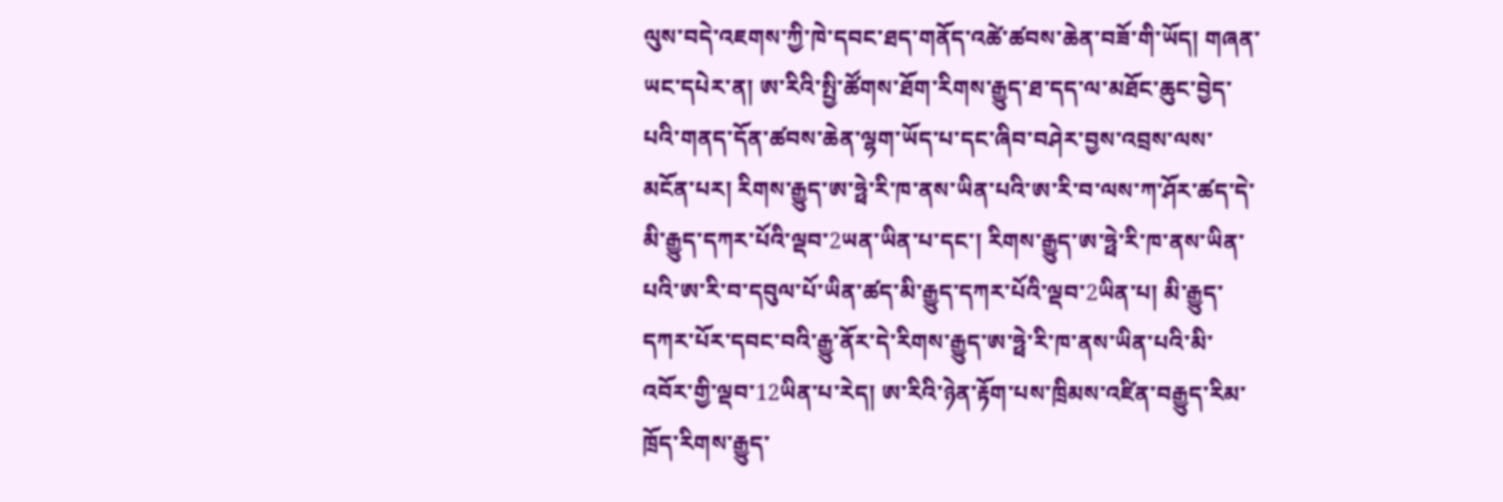ལུས་བདེ་འཇགས་ཀྱི་ཁེ་དབང་ཐད་གནོད་འཚེ་ཚབས་ཆེན་བཟོ་གི་ཡོད། གཞན་ཡང་དཔེར་ན། ཨ་རིའི་སྤྱི་ཚོགས་ཐོག་རིགས་རྒྱུད་ཐ་དད་ལ་མཐོང་ཆུང་བྱེད་པའི་གནད་དོན་ཚབས་ཆེན་ལྷག་ཡོད་པ་དང་ཞིབ་བཤེར་བྱས་འབྲས་ལས་མངོན་པར། རིགས་རྒྱུད་ཨ་ཧྥེ་རི་ཁ་ནས་ཡིན་པའི་ཨ་རི་བ་ལས་ཀ་ཤོར་ཚད་དེ་མི་རྒྱུད་དཀར་པོའི་ལྡབ་2ཡན་ཡིན་པ་དང་། རིགས་རྒྱུད་ཨ་ཧྥེ་རི་ཁ་ནས་ཡིན་པའི་ཨ་རི་བ་དབུལ་པོ་ཡིན་ཚད་མི་རྒྱུད་དཀར་པོའི་ལྡབ་2ཡིན་པ། མི་རྒྱུད་དཀར་པོར་དབང་བའི་རྒྱུ་ནོར་དེ་རིགས་རྒྱུད་ཨ་ཧྥེ་རི་ཁ་ནས་ཡིན་པའི་མི་འབོར་གྱི་ལྡབ་12ཡིན་པ་རེད། ཨ་རིའི་ཉེན་རྟོག་པས་ཁྲིམས་འཛིན་བརྒྱུད་རིམ་ཁྲོད་རིགས་རྒྱུད་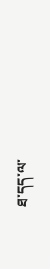ཐ་དད་ལ་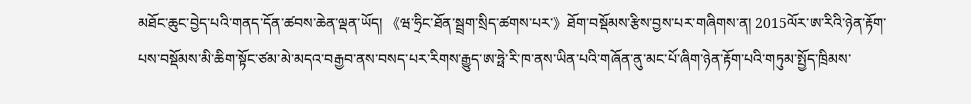མཐོང་ཆུང་བྱེད་པའི་གནད་དོན་ཚབས་ཆེན་ལྡན་ཡོད། 《ཝ་ཧྲིང་ཐོན་སྦྲག་སྲིད་ཚགས་པར་》ཐོག་བསྡོམས་རྩིས་བྱས་པར་གཞིགས་ན། 2015ལོར་ཨ་རིའི་ཉེན་རྟོག་པས་བསྡོམས་མི་ཆིག་སྟོང་ཙམ་མེ་མདའ་བརྒྱབ་ནས་བསད་པར་རིགས་རྒྱུད་ཨ་ཧྥེ་རི་ཁ་ནས་ཡིན་པའི་གཞོན་ནུ་མང་པོ་ཞིག་ཉེན་རྟོག་པའི་གཏུམ་སྤྱོད་ཁྲིམས་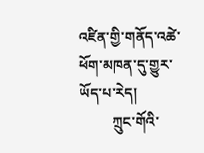འཛིན་གྱི་གནོད་འཚེ་ཕོག་མཁན་དུ་གྱུར་ཡོད་པ་རེད།
         ཀྲུང་གོའི་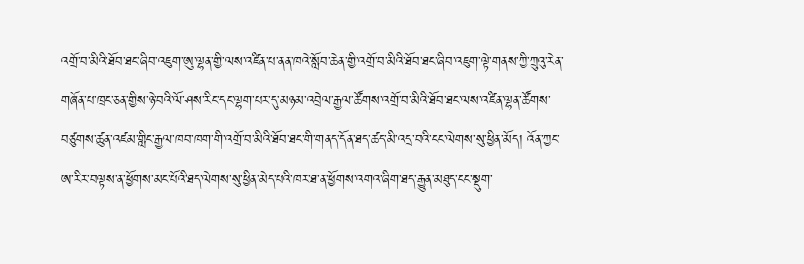འགྲོ་བ་མིའི་ཐོབ་ཐང་ཞིབ་འཇུག་ཨུ་ལྷན་གྱི་ལས་འཛིན་པ་ནན་ཁའེ་སློབ་ཆེན་གྱི་འགྲོ་བ་མིའི་ཐོབ་ཐང་ཞིབ་འཇུག་ལྟེ་གནས་ཀྱི་ཀྲུའུ་རེན་གཞོན་པ་ཁྲང་ཅན་གྱིས་ཉེ་བའི་ལོ་ཤས་རིང་དང་ལྷག་པར་དུ་མཉམ་འབྲེལ་རྒྱལ་ཚོགས་འགྲོ་བ་མིའི་ཐོབ་ཐང་ལས་འཛིན་ལྷན་ཚོགས་བཙུགས་ཚུན་འཛམ་གླིང་རྒྱལ་ཁབ་ཁག་གི་འགྲོ་བ་མིའི་ཐོབ་ཐང་གི་གནད་དོན་ཐད་ཚད་མི་འདྲ་བའི་ངང་ལེགས་སུ་ཕྱིན་མོད། འོན་ཀྱང་ཨ་རིར་བལྟས་ན་ཕྱོགས་མང་པོའི་ཐད་ལེགས་སུ་ཕྱིན་མེད་པའི་ཁར་ཐ་ན་ཕྱོགས་འགའ་ཞིག་ཐད་རྒྱུན་མཐུད་ངང་སྡུག་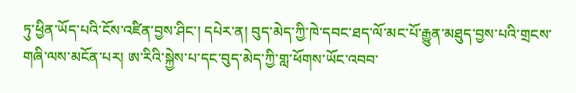ཏུ་ཕྱིན་ཡོད་པའི་ངོས་འཛིན་བྱས་ཤིང་། དཔེར་ན། བུད་མེད་ཀྱི་ཁེ་དབང་ཐད་ལོ་མང་པོ་རྒྱུན་མཐུད་བྱས་པའི་གྲངས་གཞི་ལས་མངོན་པར། ཨ་རིའི་སྐྱེས་པ་དང་བུད་མེད་ཀྱི་གླ་ཕོགས་ཡོང་འབབ་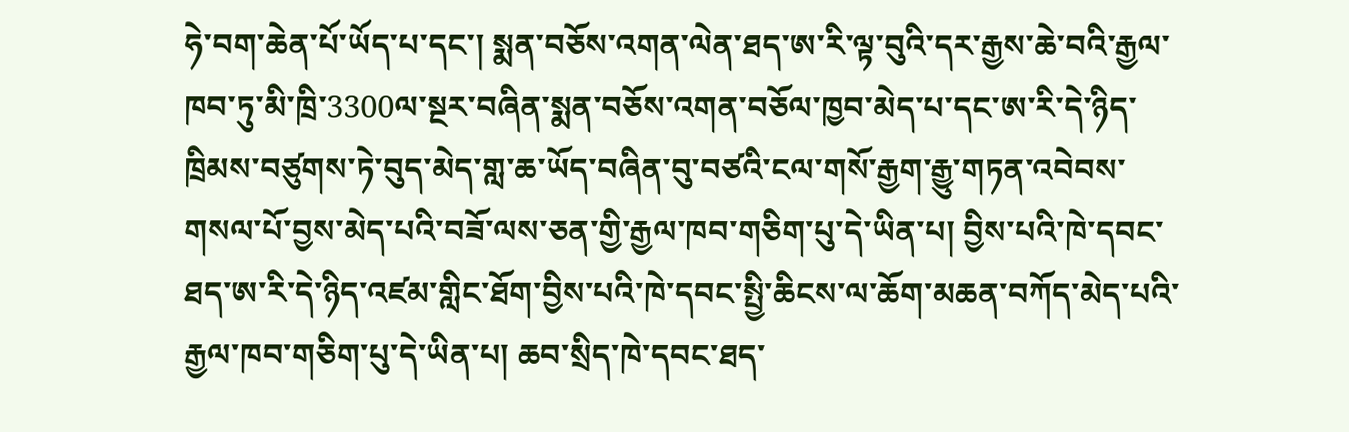ཧེ་བག་ཆེན་པོ་ཡོད་པ་དང་། སྨན་བཅོས་འགན་ལེན་ཐད་ཨ་རི་ལྟ་བུའི་དར་རྒྱས་ཆེ་བའི་རྒྱལ་ཁབ་ཏུ་མི་ཁྲི་3300ལ་སྔར་བཞིན་སྨན་བཅོས་འགན་བཅོལ་ཁྱབ་མེད་པ་དང་ཨ་རི་དེ་ཉིད་ཁྲིམས་བཙུགས་ཏེ་བུད་མེད་གླ་ཆ་ཡོད་བཞིན་བུ་བཙའི་ངལ་གསོ་རྒྱག་རྒྱུ་གཏན་འབེབས་གསལ་པོ་བྱས་མེད་པའི་བཟོ་ལས་ཅན་གྱི་རྒྱལ་ཁབ་གཅིག་པུ་དེ་ཡིན་པ། བྱིས་པའི་ཁེ་དབང་ཐད་ཨ་རི་དེ་ཉིད་འཛམ་གླིང་ཐོག་བྱིས་པའི་ཁེ་དབང་སྤྱི་ཆིངས་ལ་ཆོག་མཆན་བཀོད་མེད་པའི་རྒྱལ་ཁབ་གཅིག་པུ་དེ་ཡིན་པ། ཆབ་སྲིད་ཁེ་དབང་ཐད་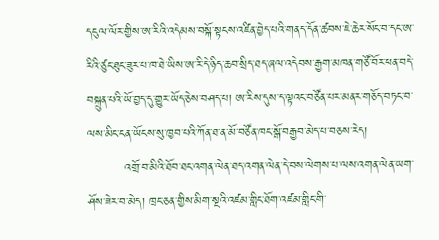དངུལ་ལོར་གྱིས་ཨ་རིའི་འདེམས་བསྐོ་སྟངས་འཛིན་བྱེད་པའི་གནད་དོན་ཚབས་ཇེ་ཆེར་སོང་བ་དང་ཨ་རིའི་ཙུང་ཐུང་ཟུར་པ་ཁ་ཐེ་ཡིས་ཨ་རི་དེ་ཉིད་ཆབ་སྲིད་ཐད་ཞལ་འདེབས་རྒྱག་མཁན་གཙོ་བོར་ཕན་བདེ་བསྐྲུན་པའི་ཡོ་བྱད་དུ་གྱུར་ཡོད་ཅེས་བཤད་པ། ཨ་རིས་དུས་ད་ལྟའང་བཙོན་པར་མནར་གཅོད་བཏང་བ་ལས་མིང་ངན་ཡོངས་སུ་ཁྱབ་པའི་ཀོན་ཐ་ན་མོ་བཙོན་ཁང་སྒོ་བརྒྱབ་མེད་པ་བཅས་རེད།
         འགྲོ་བ་མིའི་ཐོབ་ཐང་འགན་ལེན་ཐད་འགན་ལེན་དེ་བས་ལེགས་པ་ལས་འགན་ལེན་ཡག་ཤོས་ཟེར་བ་མེད། ཁྲང་ཅན་གྱིས་མིག་སྔའི་འཛམ་གླིང་ཐོག་འཛམ་གླིང་གི་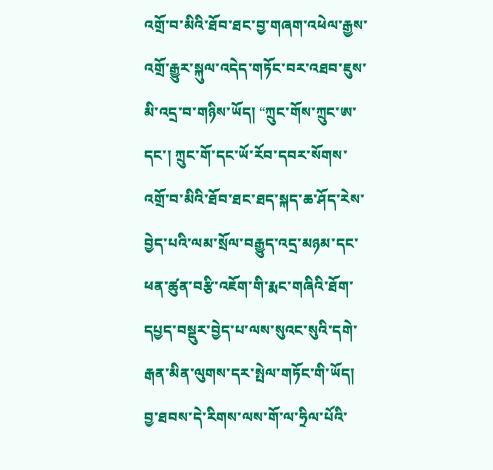འགྲོ་བ་མིའི་ཐོབ་ཐང་བྱ་གཞག་འཕེལ་རྒྱས་འགྲོ་རྒྱུར་སྐུལ་འདེད་གཏོང་བར་འཐབ་ཇུས་མི་འདྲ་བ་གཉིས་ཡོད། “ཀྲུང་གོས་ཀྲུང་ཨ་དང་། ཀྲུང་གོ་དང་ཡོ་རོབ་དབར་སོགས་འགྲོ་བ་མིའི་ཐོབ་ཐང་ཐད་སྐད་ཆ་ཤོད་རེས་བྱེད་པའི་ལམ་སྲོལ་བརྒྱུད་འདྲ་མཉམ་དང་ཕན་ཚུན་བརྩི་འཇོག་གི་རྨང་གཞིའི་ཐོག་དཔྱད་བསྡུར་བྱེད་པ་ལས་སུའང་སུའི་དགེ་རྒན་མིན་ལུགས་དར་སྤེལ་གཏོང་གི་ཡོད། བྱ་ཐབས་དེ་རིགས་ལས་གོ་ལ་ཧྲིལ་པོའི་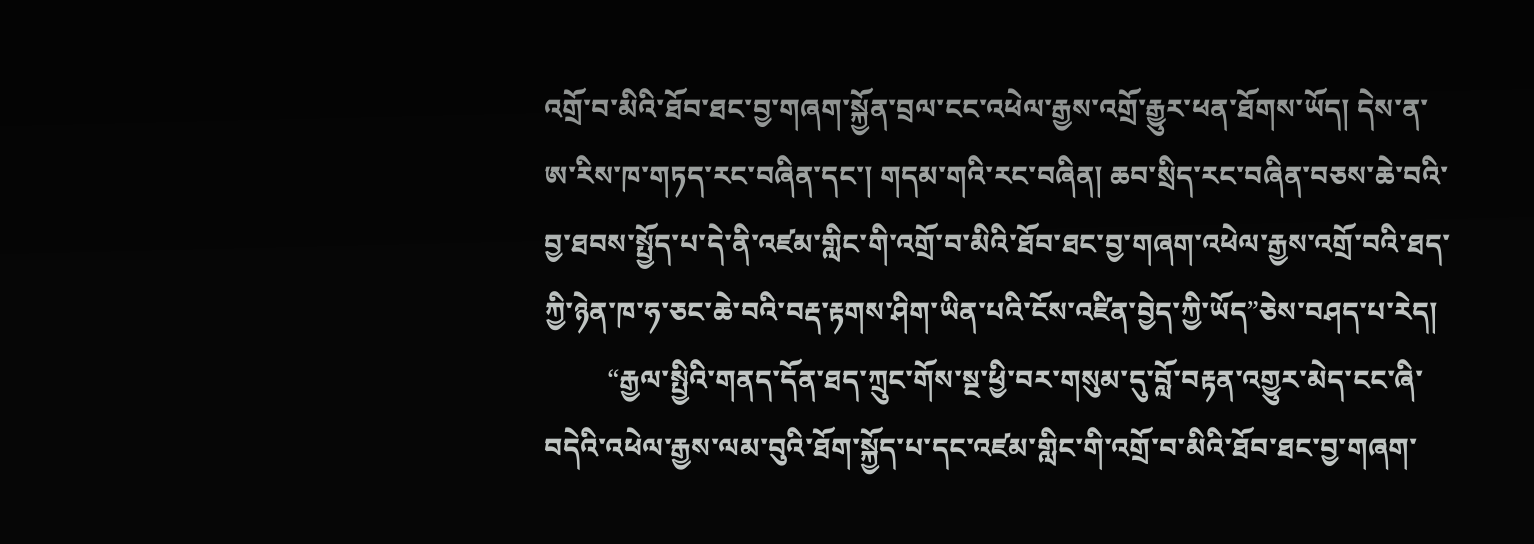འགྲོ་བ་མིའི་ཐོབ་ཐང་བྱ་གཞག་སྐྱོན་བྲལ་ངང་འཕེལ་རྒྱས་འགྲོ་རྒྱུར་ཕན་ཐོགས་ཡོད། དེས་ན་ཨ་རིས་ཁ་གཏད་རང་བཞིན་དང་། གདམ་གའི་རང་བཞིན། ཆབ་སྲིད་རང་བཞིན་བཅས་ཆེ་བའི་བྱ་ཐབས་སྤྱོད་པ་དེ་ནི་འཛམ་གླིང་གི་འགྲོ་བ་མིའི་ཐོབ་ཐང་བྱ་གཞག་འཕེལ་རྒྱས་འགྲོ་བའི་ཐད་ཀྱི་ཉེན་ཁ་ཧ་ཅང་ཆེ་བའི་བརྡ་རྟགས་ཤིག་ཡིན་པའི་ངོས་འཛིན་བྱེད་ཀྱི་ཡོད”ཅེས་བཤད་པ་རེད།
         “རྒྱལ་སྤྱིའི་གནད་དོན་ཐད་ཀྲུང་གོས་སྔ་ཕྱི་བར་གསུམ་དུ་བློ་བརྟན་འགྱུར་མེད་ངང་ཞི་བདེའི་འཕེལ་རྒྱས་ལམ་བུའི་ཐོག་སྐྱོད་པ་དང་འཛམ་གླིང་གི་འགྲོ་བ་མིའི་ཐོབ་ཐང་བྱ་གཞག་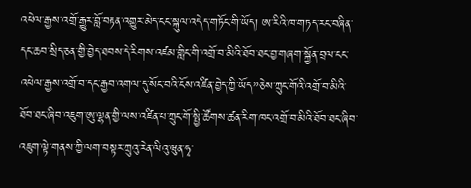འཕེལ་རྒྱས་འགྲོ་རྒྱུར་བློ་བརྟན་འགྱུར་མེད་ངང་སྐུལ་འདེད་གཏོང་གི་ཡོད། ཨ་རིའི་ཁ་གཏད་རང་བཞིན་དང་ཆབ་སྲིད་ཅན་གྱི་བྱེད་ཐབས་དེ་རིགས་འཛམ་གླིང་གི་འགྲོ་བ་མིའི་ཐོབ་ཐང་བྱ་གཞག་སྐྱོན་བྲལ་ངང་འཕེལ་རྒྱས་འགྲོ་བ་དང་རྒྱབ་འགལ་དུ་སོང་བའི་ངོས་འཛིན་བྱེད་ཀྱི་ཡོད”ཅེས་ཀྲུང་གོའི་འགྲོ་བ་མིའི་ཐོབ་ཐང་ཞིབ་འཇུག་ཨུ་ལྷན་གྱི་ལས་འཛིན་པ་ཀྲུང་གོ་སྤྱི་ཚོགས་ཚན་རིག་ཁང་འགྲོ་བ་མིའི་ཐོབ་ཐང་ཞིབ་འཇུག་ལྟེ་གནས་ཀྱི་ལག་བསྟར་ཀྲུའུ་རེན་ལིའུ་ཝུན་ཧྭ་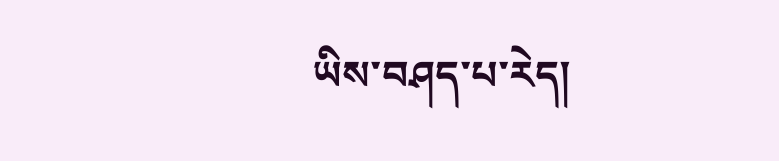ཡིས་བཤད་པ་རེད།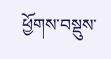ཕྱོགས་བསྡུས་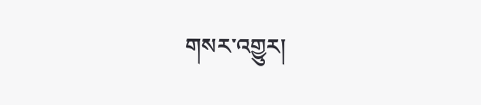གསར་འགྱུར།